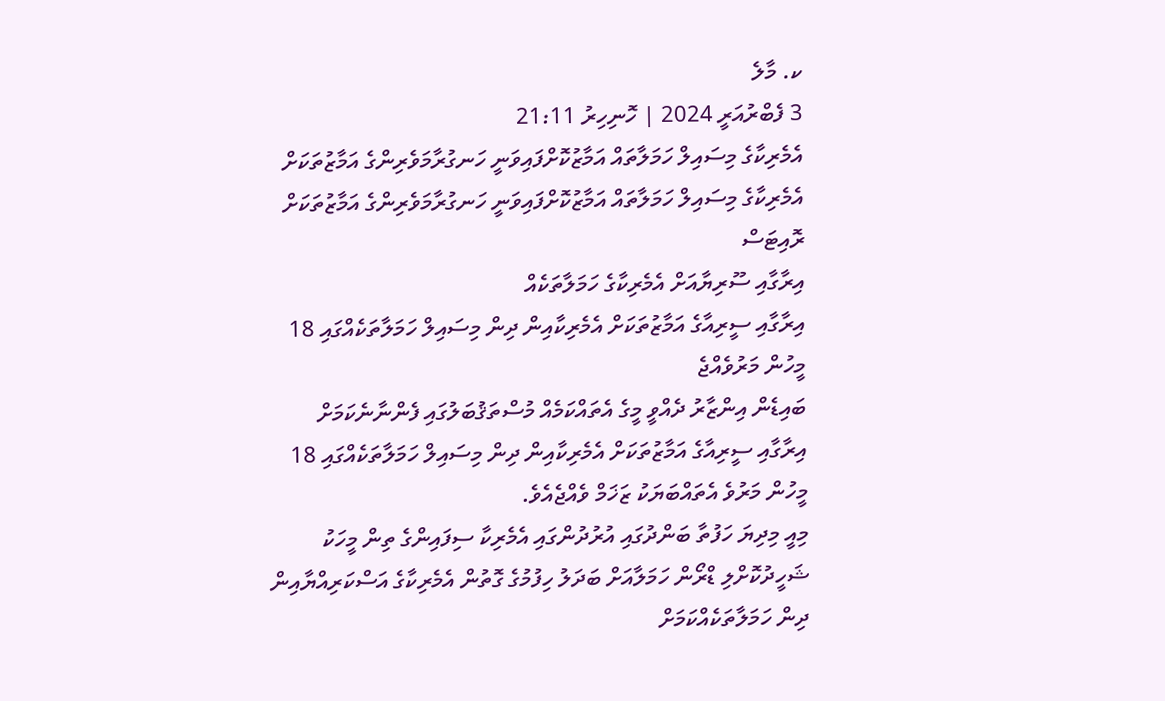ކ. މާލެ
3 ފެބްރުއަރީ 2024 | ހޮނިހިރު 21:11
އެމެރިކާގެ މިސައިލް ހަމަލާތައް އަމާޒުކޮށްފައިވަނީ ހަނގުރާމަވެރިންގެ އަމާޒުތަކަށް
އެމެރިކާގެ މިސައިލް ހަމަލާތައް އަމާޒުކޮށްފައިވަނީ ހަނގުރާމަވެރިންގެ އަމާޒުތަކަށް
ރޮއިޓަސް
އިރާގާއި ސޫރިޔާއަށް އެމެރިކާގެ ހަމަލާތަކެއް
އިރާގާއި ސީރިއާގެ އަމާޒުތަކަށް އެމެރިކާއިން ދިން މިސައިލް ހަމަލާތަކެއްގައި 18 މީހުން މަރުވެއްޖެ
ބައިޑެން އިންޒާރު ދެއްވީ މީގެ އެތައްކަމެއް މުސްތަޤުބަލުގައި ފެންނާނެކަމަށް
އިރާގާއި ސީރިއާގެ އަމާޒުތަކަށް އެމެރިކާއިން ދިން މިސައިލް ހަމަލާތަކެއްގައި 18 މީހުން މަރުވެ އެތައްބަޔަކު ޒަޚަމް ވެއްޖެއެވެ.
މިއީ މިދިޔަ ހަފުތާ ބަންދުގައި އުރުދުންގައި އެމެރިކާ ސިފައިންގެ ތިން މީހަކު ޝަހީދުކޮށްލި ޑްރޯން ހަމަލާއަށް ބަދަލު ހިފުމުގެ ގޮތުން އެމެރިކާގެ އަސްކަރިއްޔާއިން ދިން ހަމަލާތަކެއްކަމަށް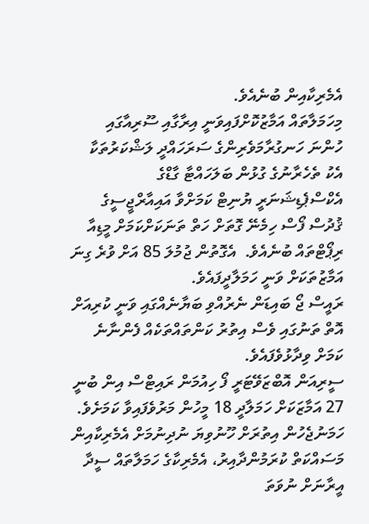އެމެރިކާއިން ބުނެއެވެ.
މިހަމަލާތައް އަމާޒުކޮށްފައިވަނީ އިރާގާއި ސޫރިއާގައި ހުންނަ ހަނގުރާމަވެރިންގެ ސަރަހައްދީ ލަޝްކަރުތަކާ އެކު ތެހެރާނުގެ ގުޅުން ބަލަހައްޓާ ގާޑްގެ އެކްސްޕެޑިޝަނަރީ ޔުނިޓް ކަމަށްވާ އައިއާރްޖީސީގެ ޤުދުސް ފޯސް ހިމެނޭ ގޮތަށް ހަތް ތަނަކަށްކަމަށް މީޑިއާ ރިޕޯޓްތައް ބުނެއެވެ.  އެގޮތުން ޖުމުލަ 85 އަށް ވުރެ ގިނަ އަމާޒުތަކަށް ވަނީ ހަމަލާދީފައެވެ.
ރައީސް ޖޯ ބައިޑަން ނެރުއްވި ބަޔާނެއްގައި ވަނީ ކުރިއަށް އޮތް ތަނުގައި ވެސް އިތުރު ކަންތައްތަކެއް ފެންނާނެ ކަމަށް ވިދާޅުވެފައެވެ.
ސީރިއަން އޮބްޒަވޭޓަރީ ފޯ ހިއުމަން ރައިޓްސް އިން ބުނީ 27 އަމާޒަކަށް ހަމަލާދީ 18 މީހުން މަރުވެފައިވާ ކަމަށެވެ.
ހަމަނުޖެހުން އިތުރަށް ހޫނުވިޔަ ނުދިނުމަށް އެމެރިކާއިން މަސައްކަތް ކުރަމުންދާއިރު، އެމެރިކާގެ ހަމަލާތައް ސީދާ އީރާނަށް ނުވަތަ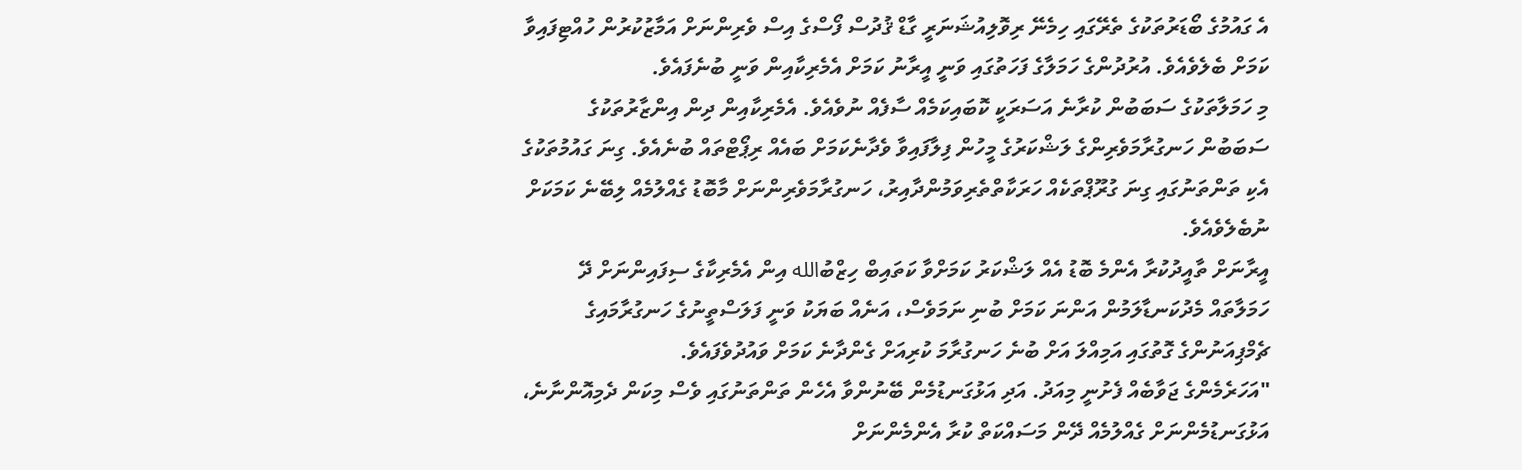އެ ގައުމުގެ ބޯޑަރުތަކުގެ ތެރޭގައި ހިމެނޭ ރިވޮލިއުޝަނަރީ ގާޑް ޤުދުސް ފޯސްގެ އިސް ވެރިންނަށް އަމާޒުކުރުން ހުއްޓިފައިވާ ކަމަށް ބެލެވެއެވެ. އުރުދުންގެ ހަމަލާގެ ފަހަތުގައި ވަނީ އީރާނު ކަމަށް އެމެރިކާއިން ވަނީ ބުނެފައެވެ.
މި ހަމަލާތަކުގެ ސަބަބުން ކުރާނެ އަސަރަކީ ކޮބައިކަމެއް ސާފެއް ނުވެއެވެ. އެމެރިކާއިން ދިން އިންޒާރުތަކުގެ ސަބަބުން ހަނގުރާމަވެރިންގެ ލަޝްކަރުގެ މީހުން ފިލާފައިވާ ވެދާނެކަމަށް ބައެއް ރިޕޯޓްތައް ބުނެއެވެ. ގިނަ ގައުމުތަކުގެ އެކި ތަންތަނުގައި ގިނަ ގުރޫޕްތަކެއް ހަރަކާތްތެރިވަމުންދާއިރު، ހަނގުރާމަވެރިންނަށް މާބޮޑު ގެއްލުމެއް ލިބޭނެ ކަމަކަށް ނުބެލެވެއެވެ.
އީރާނަށް ތާއީދުކުރާ އެންމެ ބޮޑު އެއް ލަޝްކަރު ކަމަށްވާ ކަތައިބް ހިޒްބުالله އިން އެމެރިކާގެ ސިފައިންނަށް ދޭ ހަމަލާތައް މެދުކަނޑާލަމުން އަންނަ ކަމަށް ބުނި ނަމަވެސް، އަނެއް ބަޔަކު ވަނީ ފަލަސްތީނުގެ ހަނގުރާމައިގެ ޗެމްޕިއަނުންގެ ގޮތުގައި އަމިއްލަ އަށް ބުނެ ހަނގުރާމަ ކުރިއަށް ގެންދާނެ ކަމަށް ވައުދުވެފައެވެ.
"އަހަރެމެންގެ ޖަވާބެއް ފެށުނީ މިއަދު. އަދި އަޅުގަނޑުމެން ބޭނުންވާ އެހެން ތަންތަނުގައި ވެސް މިކަން ދެމިއޮންނާނެ، އަޅުގަނޑުމެންނަށް ގެއްލުމެއް ދޭން މަސައްކަތް ކުރާ އެންމެންނަށް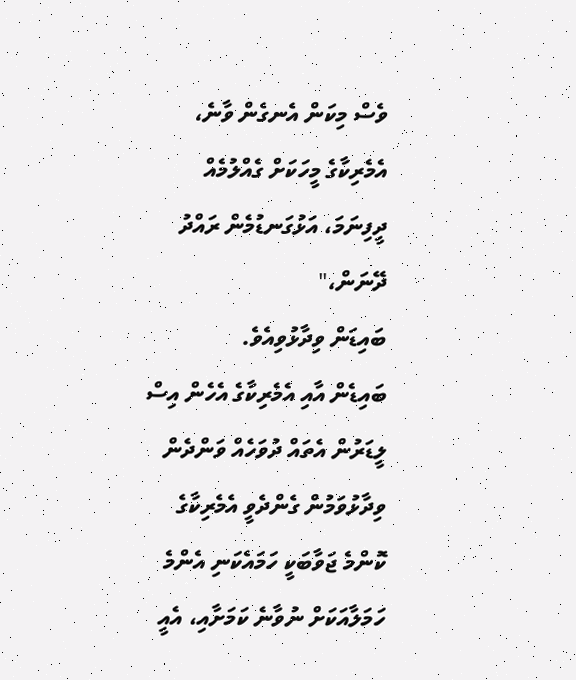ވެސް މިކަން އެނގެން ވާނެ، އެމެރިކާގެ މީހަކަށް ގެއްލުމެއް ދީފިނަމަ، އަޅުގަނޑުމެން ރައްދު ދޭނަން،"
ބައިޑަން ވިދާޅުވިއެވެ.
ބައިޑެން އާއި އެމެރިކާގެ އެހެން އިސް ލީޑަރުން އެތައް ދުވަހެއް ވަންދެން ވިދާޅުވަމުން ގެންދެވީ އެމެރިކާގެ ކޮންމެ ޖަވާބަކީ ހަމައެކަނި އެންމެ ހަމަލާއަކަށް ނުވާނެ ކަމަށާއި، އެއީ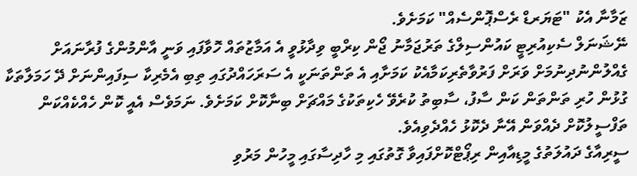ޒަމާނާ އެކު "ޓަޔަރޑް ރެސްޕޮންސެއް" ކަމަށެވެ.
ނޭޝަނަލް ސެކިއުރިޓީ ކައުންސިލްގެ ތަރުޖަމާނު ޖޯން ކިރްބީ ވިދާޅުވީ އެ އަމާޒުތައް ހޮވާފައި ވަނީ އާންމުންގެ ފުރާނައަށް ގެއްލުންނުދިނުމަށް ވަރަށް ފަރުވާތެރިކަމާއެކު ކަމަށާއި އެ ތަންތަނަކީ އެ ސަރަހައްދުގައި ތިބި އެމެރިކާ ސިފައިންނަށް ދޭ ހަމަލާތަކާ ގުޅުން ހުރި ތަންތަން ކަން ސާފު، ސާބިތު ކުރެވޭ ހެކިތަކުގެ މައްޗަށް ބިނާކޮށް ކަމަށެވެ. ނަމަވެސް އެއީ ކޮން ހެއްކެއްކަން ތަފްސީލުކޮށް ދެއްވަން އޭނާ ދެކޮޅު ހެއްދެވިއެވެ.
ސީރިއާގެ ދައުލަތުގެ މީޑިއާއިން ރިޕޯޓްކޮށްފައިވާ ގޮތުގައި މި ހާދިސާގައި މީހުން މަރުވި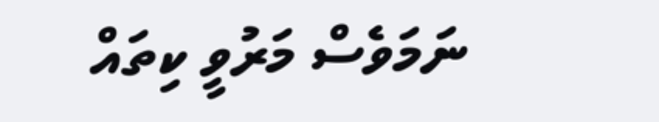ނަމަވެސް މަރުވީ ކިތައް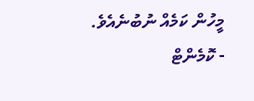މީހުން ކަމެއް ނުބުނެއެވެ.
- ކޮމެންޓް